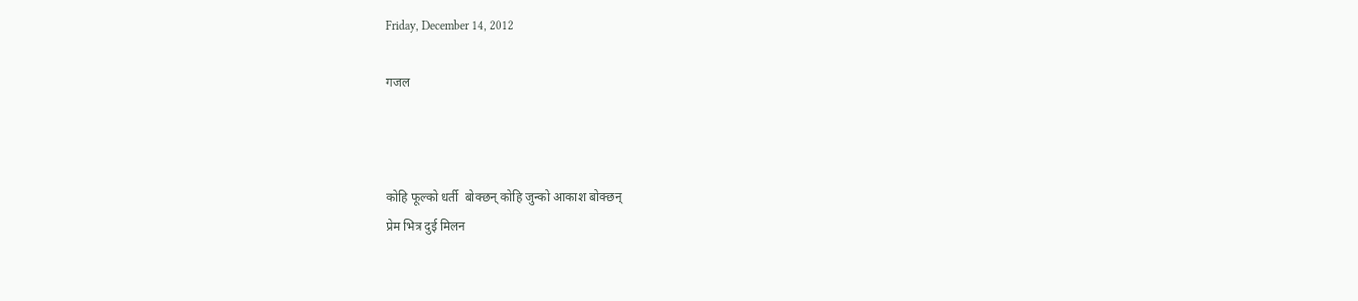Friday, December 14, 2012

गजल



कोहि फूल्को धर्ती  बोक्छन् कोहि जुन्को आकाश बोक्छन्
प्रेम भित्र दुई मिलन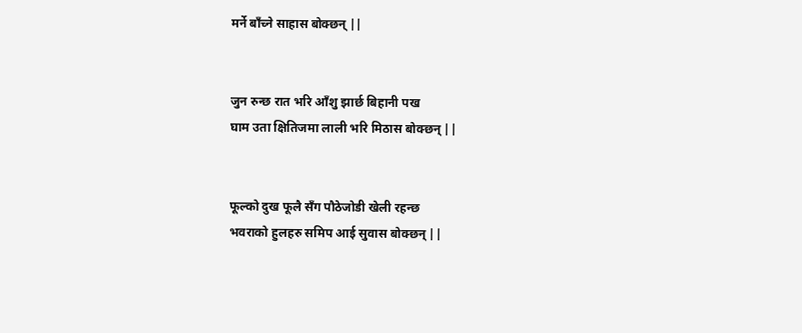मर्ने बाँच्ने साहास बोक्छन् ||


जुन रुन्छ रात भरि आँशु झार्छ बिहानी पख
घाम उता क्षितिजमा लाली भरि मिठास बोक्छन् ||


फूल्को दुख फूलै सँग पौठेजोडी खेली रहन्छ
भवराको हुलहरु समिप आई सुवास बोक्छन् ||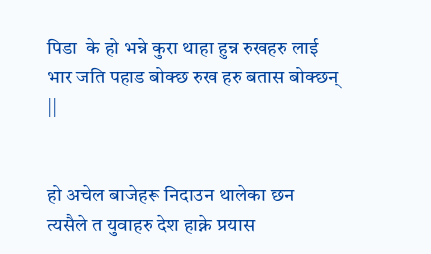पिडा  के हो भन्ने कुरा थाहा हुन्न रुखहरु लाई
भार जति पहाड बोक्छ रुख हरु बतास बोक्छन् ||


हो अचेल बाजेहरू निदाउन थालेका छन
त्यसैले त युवाहरु देश हाक्ने प्रयास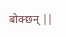बोक्छन् ||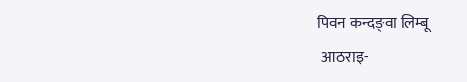पिवन कन्दङ्वा लिम्बू
 आठराइ-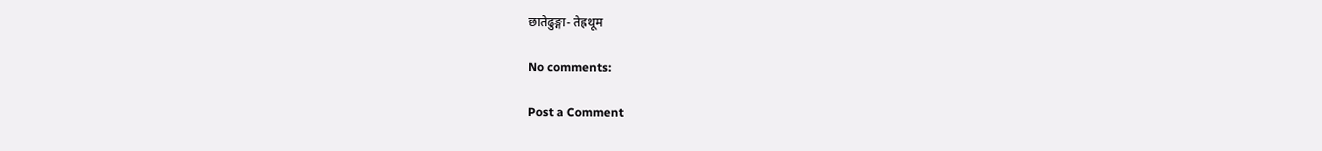छातेढुङ्गा- तेह्रथूम

No comments:

Post a Comment